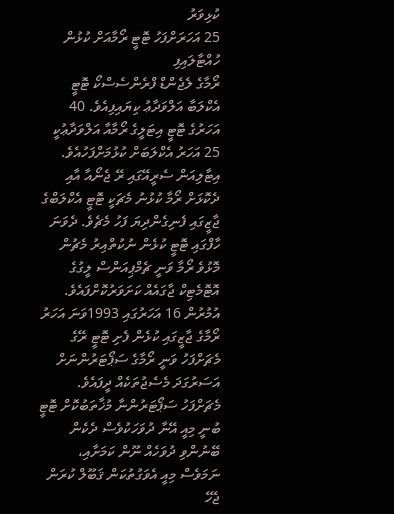ކުޅިވަރު
25 އަހަރަށްފަހު ޓޮޓީ ރޯމާއަށް ކުޅުން ހުއްޓާލައިފި
ރޯމާގެ ލެޖެންޑް ފްރެންސެސްކޯ ޓޮޓީ އެކްލަބާ އަލްވަދާޢު ކިޔައިފިއެވެ. 40 އަހަރުގެ ޓޮޓީ އިޓަލީގެ ރޯމާއާ އަލްވަދާޢުކީ 25 އަހަރު އެކްލަބަށް ކުޅުމަށްފަހުއެވެ.
އިޓާލިއަން ސެރީއޭގައި ރޭ ޖެނޯއާ އާއި ދެކޮޅަށް ރޯމާ ކުޅުނު މެޗަކީ ޓޮޓީ އެކްލަބްގެ ޖާޒީގައި ފެނިގެންދިޔަ ފަހު މެޗެވެ. ދެވަނަ ހާފްގައި ޓޮޓީ ކުޅެން ނުކުތްއިރު މެޗުން މޮޅުވެ ރޯމާ ވަނީ ޗެމްޕިއަންސް ލީގުގެ އޮޓޮމެޓިކް ޖާގައެއް ކަށަވަރުކޮށްފައެވެ. އުމުރުން 16 އަހަރުގައި 1993ވަނަ އަހަރު ރޯމާގެ ޖާޒީގައި ކުޅެން ފެށި ޓޮޓީ ރޭގެ މެޗަށްފަހު ވަނީ ރޯމާގެ ސަޕޯޓަރުންނަށް އަސަރުގަދަ މެސެޖުތަކެއް ދީފައެވެ.
މެޗަށްފަހު ސަޕޯޓަރުންނާ މުޚާތަބުކޮށް ޓޮޓީ ބުނީ މިއީ އޭނާ ދުވަހަކުވެސް ދެކެން ބޭނުންވި ދުވަހެއް ނޫން ކަމަށާއި، ނަމަވެސް މިއީ އެވަގުތުކަން ޤަބޫލް ކުރަން ޖެހޭ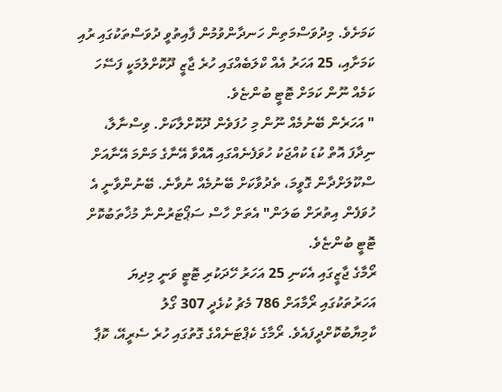ކަމަށެވެ. މިދުވަސްމަތިން ހަނދާންވުމުން ފާއިތުވީ ދުވަސްތަކުގައި ރުއި ކަމަށާއި، 25 އަހަރު އެއް ކްލަބެއްގައި ހުރެ ޖާޒީ ދޫކޮށްލުމަކީ ފަސޭހަ ކަމެއް ނޫން ކަމަށް ޓޮޓީ ބުންޏެވެ.
" އަހަރެން ބޭނުމެއް ނޫން މި ހުފަވެން ދޫކޮށްލާކަށް. ވިސްނާލާ، ނިދާފަ އޮތް ކުޑަ ކުއްޖަކު ހުވަފެނެއްގައި އޮއްވާ އޭނާގެ މަންމަ އޭނާއަށް ސްކޫލަށްދާން ގޮވީމަ، ތެދުވާކަށް ބޭނުމެއް ނުވާނެ. ބޭނުންވާނީ އެ ހުވަފެން އިތުރަށް ބަލަން" އެތަށް ހާސް ސަޕޯޓަރުންނާ މުޚާތަބުކޮށް ޓޮޓީ ބުންޏެވެ.
ރޯމާގެ ޖާޒީގައި އެކަނި 25 އަހަރު ހޭދަކުރި ޓޮޓީ ވަނީ މިދިޔަ އަހަރުތަކުގައި ރޯމާއަށް 786 މެޗު ކުޅެދީ 307 ގޯލު ކާމިޔާބުކޮށްދީފައެވެ. ރޯމާގެ ކެޕްޓަނެއްގެ ގޮތުގައި ހުރެ ސެރީއޭ، ކޮޕާ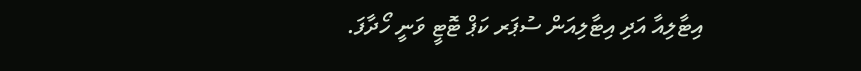އިޓާލިއާ އަދި އިޓާލިއަން ސުޕަރ ކަޕް ޓޮޓީ ވަނީ ހޯދާފަ.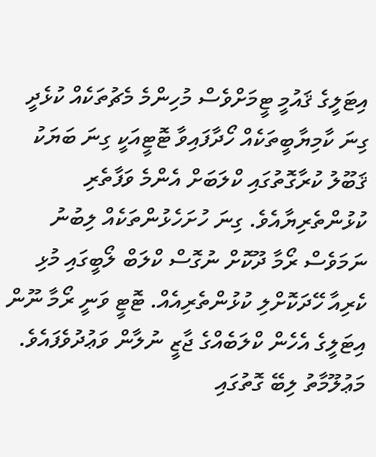އިޓަލީގެ ޤައުމީ ޓީމަށްވެސް މުހިންމެ މެޗުތަކެއް ކުޅެދީ ގިނަ ކާމިޔާބީތަކެއް ހޯދާފައިވާ ޓޮޓީއަކީ ގިނަ ބަޔަކު ޤަބޫލު ކުރާގޮތުގައި ކްލަބަށް އެންމެ ވަފާތެރި ކުޅުންތެރިޔާއެވެ. ގިނަ ހުށަހެޅުންތަކެއް ލިބުނު ނަމަވެސް ރޯމާ ދޫކޮށް ނުގޮސް ކްލަބް ލޯބީގައި މުޅި ކެރިއާ ހޭދަކޮށްލި ކުޅުންތެރިއެއް. ޓޮޓީ ވަނީ ރޯމާ ނޫން އިޓަލީގެ އެހެން ކްލަބެއްގެ ޖާޒީ ނުލާން ވަޢުދުވެފައެވެ.
މަޢުލޫމާތު ލިބޭ ގޮތުގައި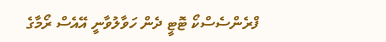ފްރެންސެސްކޯ ޓޮޓީ ދެން ހަވާލުވާނީ އޭއެސް ރޯމާގެ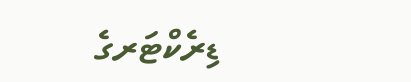ޑިރެކްޓަރގެ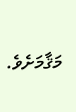މަޤާމަށެވެ.